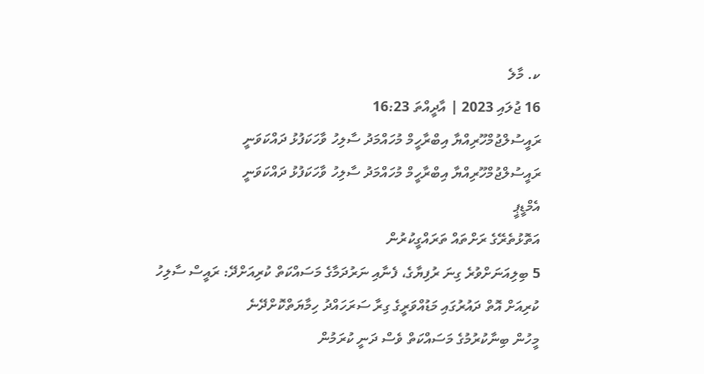ކ. މާލެ
16 ޖުލައި 2023 | އާދީއްތަ 16:23
ރައީސުލްޖުމްހޫރިއްޔާ އިބްރާހީމް މުހައްމަދު ސާލިހު ވާހަކަފުޅު ދައްކަވަނީ
ރައީސުލްޖުމްހޫރިއްޔާ އިބްރާހީމް މުހައްމަދު ސާލިހު ވާހަކަފުޅު ދައްކަވަނީ
އެމްޑީޕީ
އަތޮޅުތެރޭގެ ރަށްތައް ތަރައްގީކުރުން
5 ބިލިއަނަށްވުރެ ގިނަ ރުފިޔާގެ، ފެނާއި ނަރުދަމާގެ މަސައްކަތް ކުރިއަށްދޭ: ރައީސް ސާލިހު
ކުރިއަށް އޮތް ދައުރުގައި މަޑުއްވަރީގެ ގިރާ ސަރަހައްދު ހިމާޔަތްކޮށްދޭނެ
މީހުން ބިނާކުރުމުގެ މަސައްކަތް ވެސް ދަނީ ކުރަމުން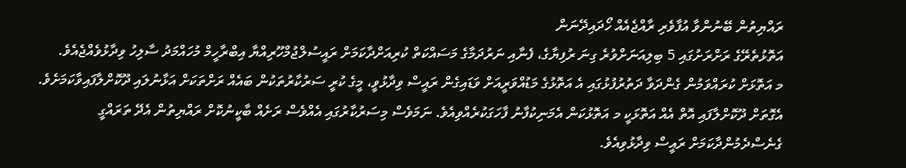ރައްޔިތުން ބޭނުންވާ އުފާވެރި ރާއްޖެއެއް ހޯދައިދޭނަން
އަތޮޅުތެރޭގެ ރަށްރަށުގައި 5 ބިލިއަނަށްވުރެ ގިނަ ރުފިޔާގެ، ފެނާއި ނަރުދަމާގެ މަސައްކަތް ކުރިއަށްދާކަމަށް ރައީސުލްޖުމްހޫރިއްޔާ އިބްރާހީމް މުހައްމަދު ސާލިހު ވިދާޅުވެއްޖެއެވެ.
މ އަތޮޅަށް ކުރައްވަމުން ގެންދަވާ ދަތުރުފުޅުގައި އެ އަތޮޅުގެ މަޑުއްވަރީއަށް ވަޑައިގެން ރައީސް ވިދާޅުވީ، މީގެ ކުރީ ސަރުކާރުތަކުން ބައެއް ރަށްތަކަށް އަޅާނުލައި ދޫކޮށްލާފައިވާކަމަށެވެ. އެގޮތަށް ދޫކޮށްލާފައި އޮތް އެއް އަތޮޅަކީ މ އަތޮޅުކަން އެމަނިކުފާނު ފާހަގަކުރެއްވިއެވެ. ނަމަވެސް މިސަރުކާރުގައި އެއްވެސް ރަށެއް ބާކީނުކޮށް ރައްޔިތުން އެދޭ ތަރައްގީ ގެނެސްދެމުންދާކަމަށް ރައީސް ވިދާޅުވިއެވެ.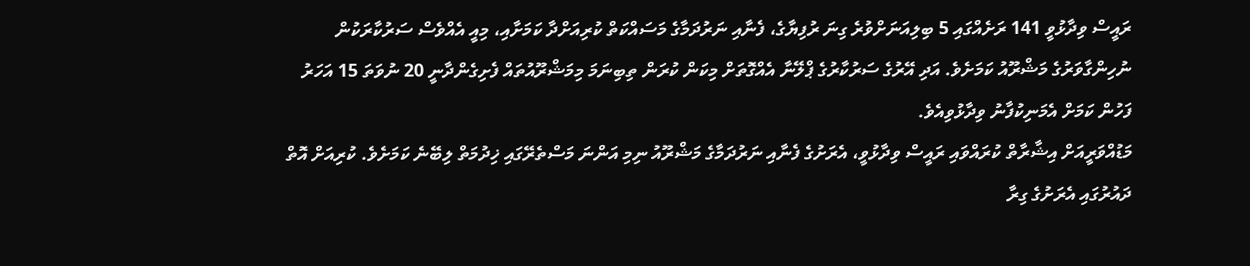ރައީސް ވިދާޅުވީ 141 ރަށެއްގައި 5 ބިލިއަނަށްވުރެ ގިނަ ރުފިޔާގެ، ފެނާއި ނަރުދަމާގެ މަސައްކަތް ކުރިއަށްދާ ކަމަށާއި، މިއީ އެއްވެސް ސަރުކާރަކުން ނުހިންގާވަރުގެ މަޝްރޫއު ކަމަށެވެ. އަދި އޭރުގެ ސަރުކާރުގެ ޕްލޭނާ އެއްގޮތަށް މިކަން ކުރަން ތިބިނަމަ މިމަޝްރޫއުތައް ފެށިގެންދާނީ 20 ނުވަތަ 15 އަހަރު ފަހުން ކަމަށް އެމަނިކުފާނު ވިދާޅުވިއެވެ.
މަޑުއްވަރީއަށް އިޝާރާތް ކުރައްވައި ރައީސް ވިދާޅުވީ، އެރަށުގެ ފެނާއި ނަރުދަމާގެ މަޝްރޫއު ނިމި އަންނަ މަސްތެރޭގައި ޚިދުމަތް ލިބޭނެ ކަމަށެވެ. ކުރިއަށް އޮތް ދައުރުގައި އެރަށުގެ ގިރާ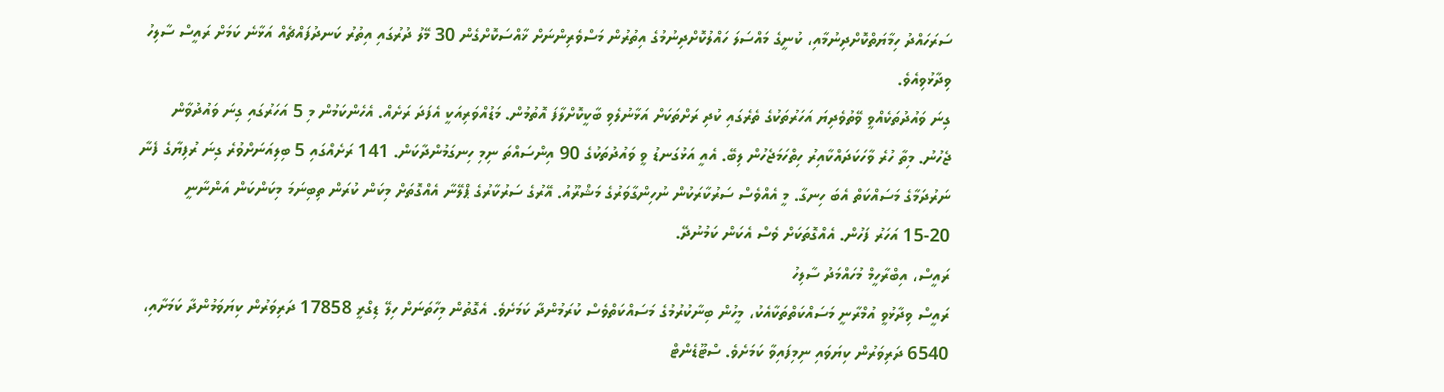ސަރަހައްދު ހިމާޔަތްކޮށްދިނުމާއި، ކުނީގެ މައްސަލަ ހައްލުކޮށްދިނުމުގެ އިތުރުން މަސްވެރިންނަށް ޚާއްސަކޮށްގެން 30 މޭލު ދުރުގައި އިތުރު ކަނދުފައްޗެއް އަޅާނެ ކަމަށް ރައީސް ސާލިހު ވިދާޅުވިއެވެ.
ގިނަ ވައުދުތަކެއްވީ ވޭތުވެދިޔަ އަހަރުތަކުގެ ތެރެގައި ކުދި ރަށްތަކަށް އަޅާނުލެވި ބާކީކޮށްލާފަ އޮތުމުން. މަޑުއްވަރިއަކީ އެފަދަ ރަށެއް. އެހެންކަމުން މި 5 އަހަރުގައި ގިނަ ވައުދުވާން ޖެހުނު. މިތާ ހުރެ ވާހަކަދައްކާއިރު ހިތްހަމަޖެހުން ލިބޭ. އެއީ އަޅުގަނޑު ވީ ވައުދުތަކުގެ 90 އިންސައްތަ ނިމި ހިނގަމުންދާކަން. 141 ރަށެއްގައި 5 ބިލިއަނަށްވުރެ ގިނަ ރުފިޔާގެ ފެނާ ނަރުދަމާގެ މަސައްކަތް އެބަ ހިނގާ. މީ އެއްވެސް ސަރުކާރަކުން ނުހިންގާވަރުގެ މަޝްރޫއު. އޭރުގެ ސަރުކާރުގެ ޕްލޭނާ އެއްގޮތަށް މިކަން ކުރަން ތިބިނަމަ މިކަންކަން އަންނާނީ 20-15 އަހަރު ފަހުން. އެއްގޮތަކަށް ވެސް އެކަން ކަމުނުދޭ.
ރައީސް، އިބްރާހީމް މުހައްމަދު ސާލިހު
ރައީސް ވިދާޅުވީ އުމްރާނީ މަސައްކަތްތަކާއެކު، މީހުން ބިނާކުރުމުގެ މަސައްކަތްވެސް ކުރަމުންދާ ކަމަށެވެ. އެގޮތުން މިހާތަނަށް ހިލޭ ޑިގްރީ 17858 ދަރިވަރުން ކިޔަވަމުންދާ ކަމަށާއި، 6540 ދަރިވަރުން ކިޔަވައި ނިމިފައިވާ ކަމަށެވެ. ސްޓޫޑެންޓް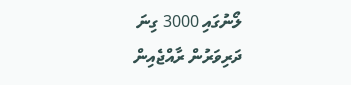ލޯނުގައި 3000 ގިނަ ދަރިވަރުން ރާއްޖެއިން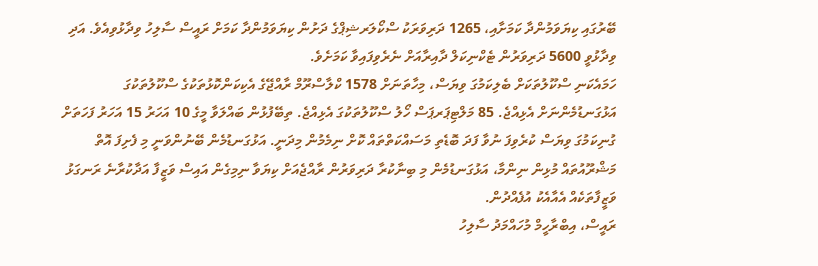ބޭރުގައި ކިޔަވަމުންދާ ކަމަށާއި، 1265 ދަރިވަރަކު ސްކޯލަރޝިޕްގެ ދަށުން ކިޔަވަމުންދާ ކަމަށް ރައީސް ސާލިހު ވިދާޅުވިއެވެ. އަދި ވިދާޅުވީ 5600 ދަރިވަރުން ޓެކްނިކަލް ދާއިރާއަށް ނެރެވިފައިވާ ކަމަށެވެ.
ހަމައެކަނި ސްކޫލުތަކަށް ބެލިކަމުގަ ވިޔަސް، މިހާތަނަށް 1578 ކްލާސްރޫމް ރާއްޖޭގެ އެކިކަންކޮޅުތަކުގެ ސްކޫލުތަކުގަ އަޅުގަނޑުމެންނަށް އެޅިއްޖެ. 85 މަލްޓިޕަރޕަސް ހޯލު ސްކޫލުތަކުގަ އެޅިއްޖެ. ތިބޭފުޅުން ބައްލަވާ މީގެ 10 އަހަރު 15 އަހަރު ފަހަތަށް ގުނިކަމުގަ ވިޔަސް ކުރެވިފަ ނުވާ ފަދަ ބޮޑެތި މަސައްކަތްތައް ކޮށް ނިމެމުން މިދަނީ. އަޅުގަނޑުމެން ބޭނުންވަނީ މި ފެށިފަ އޮތް މަޝްރޫއުތައް މުޅިން ނިންމާ، އަޅުގަނޑުމެން މި ބިނާކުރާ ދަރިވަރުން ރާއްޖެއަށް ކިޔަވާ ނިމިގެން އައިސް ވަޒީފާ އަދާކުރާނެ ރަނގަޅު ވަޒީފާތަކެއް އެއާއެކު އުފެއްދުން.
ރައީސް، އިބްރާހީމް މުހައްމަދު ސާލިހު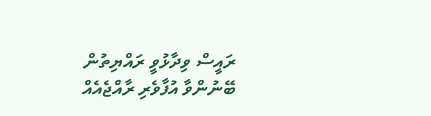ރައީސް ވިދާޅުވީ ރައްޔިތުން ބޭނުންވާ އުފާވެރި ރާއްޖެއެއް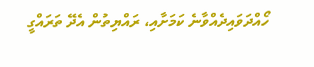ހޯއްދަވައިދެއްވާނެ ކަމަށާއި، ރައްޔިތުން އެދޭ ތަރައްގީ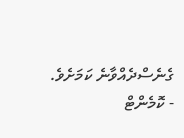ގެނެސްދެއްވާނެ ކަމަށެވެ.
- ކޮމެންޓް